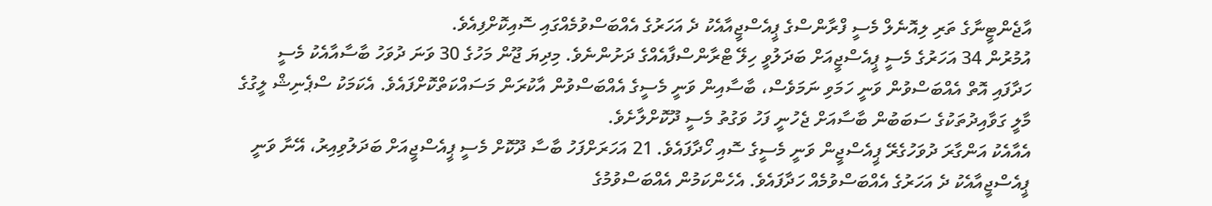އާޖެންޓީނާގެ ތަރި ލިއޮނެލް މެސީ ފްރާންސްގެ ޕީއެސްޖީއާއެކު ދެ އަހަރުގެ އެއްބަސްވުމެއްގައި ސޮއިކޮށްފިއެވެ.
އުމުރުން 34 އަހަރުގެ މެސީ ޕީއެސްޖީއަށް ބަދަލުވީ ހިލޭ ޓްރާންސްފާއެއްގެ ދަށުންނެވެ. މިދިޔަ ޖޫން މަހުގެ 30 ވަނަ ދުވަހު ބާސާއާއެކު މެސީ ހަދާފައި އޮތް އެއްބަސްވުން ވަނީ ހަމަވި ނަމަވެސް، ބާސާއިން ވަނީ މެސީގެ އެއްބަސްވުން އާކުރަން މަސައްކަތްކޮށްފައެވެ. އެކަމަކު ސްޕެނިޝް ލީގުގެ މާލީ ގަވާއިދުތަކުގެ ސަބަބުން ބާސާއަށް ޖެހުނީ ފަހު ވަގުތު މެސީ ދޫކޮށްލާށެވެ.
އެއާއެކު އަންގާރަ ދުވަހުގެރޭ ޕީއެސްޖީން ވަނީ މެސީގެ ސޮއި ހޯދާފައެވެ. 21 އަހަރަށްފަހު ބާސާ ދޫކޮށް މެސީ ޕީއެސްޖީއަށް ބަދަލުވިއިރު، އޭނާ ވަނީ ޕީއެސްޖީއާއެކު ދެ އަހަރުގެ އެއްބަސްވުމެއް ހަދާފައެވެ. އެހެންކަމުން އެއްބަސްވުމުގެ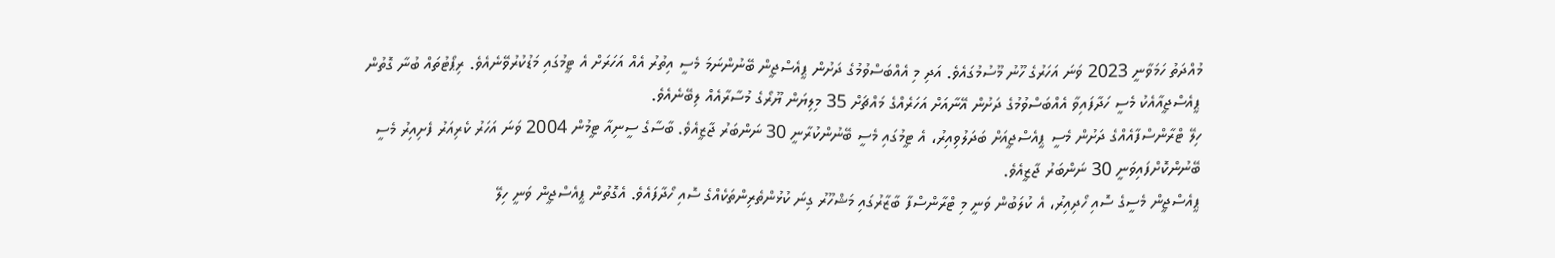މުއްދަތު ހަމަވާނީ 2023 ވަނަ އަހަރުގެ ހޫނު މޫސުމުގައެވެ. އަދި މި އެއްބަސްވުމުގެ ދަށުން ޕީއެސްޖީން ބޭނުންނަމަ މެސީ އިތުރު އެއް އަހަރަށް އެ ޓީމުގައި މަޑުކުރުވޭނެއެވެ. ރިޕޯޓުތައް ބުނާ ގޮތުން ޕީއެސްޖީއާއެކު މެސީ ހަދާފައިވާ އެއްބަސްވުމުގެ ދަށުން އޭނާއަށް އަހަރެއްގެ މައްޗަށް 35 މިލިޔަން ޔޫރޯގެ މުސާރާއެއް ލިބޭނެއެވެ.
ހިލޭ ޓްރާންސްފާއެއްގެ ދަށުން މެސީ ޕީއެސްޖީއަށް ބަދަލުވިއިރު، އެ ޓީމުގައި މެސީ ބޭނުންކުރާނީ 30 ނަންބަރު ޖާޒީއެވެ. ބާސާގެ ސީނިއާ ޓީމުން 2004 ވަނަ އަހަރު ކެރިއަރު ފެށިއިރު މެސީ ބޭނުންކޮށްފައިވަނީ 30 ނަންބަރު ޖާޒީއެވެ.
ޕީއެސްޖީން މެސީގެ ސޮއި ހޯދިއިރު، އެ ކުލަބުން ވަނީ މި ޓްރާންސްފާ ބާޒާރުގައި މަޝްހޫރު ގިނަ ކުޅުންތެރިންތަކެއްގެ ސޮއި ހޯދާފައެވެ. އެގޮތުން ޕީއެސްޖީން ވަނީ ހިލޭ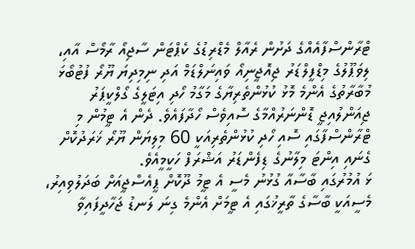ޓްރާންސްފާއެއްގެ ދަށުން ރެއާލް މެޑްރިޑުގެ ކެޕްޓަން ސާޖިއޯ ރާމޯސް އާއި، ލިވަޕޫލުގެ މިޑްފީލްޑަރު ޖިއޮޖީނިއޯ ވައިނަލްޑަމް އަދި ނިމިދިޔަ ޔޫރޯ ފުޓުބޯޅަ މުބާރާތުގެ އެންމެ މޮޅު ކުޅުންތެރިޔާގެ މަގާމު ހޯދި އިޓަލީގެ ގޯލްކީޕަރު ޖިއަންލުއިޖީ ޑޮންނަރުއްމާގެ ސޮއިވެސް ހޯދާފައެވެ. ދެން އެ ޓީމުން މި ޓްރާންސްފާގައި ސޮއި ހޯދި ކުޅުންތެރިއަކީ 60 މިލިޔަން ޔޫރޯ ޚަރަދުކޮށް ގެނައި އިންޓަ މިލާނުގެ ޑިފެންޑަރު އަޝްރަފް ހަކީމީއެވެ.
ޅަ އުމުރުގައި ބާސާއާ ގުޅުނު މެސީ އެ ޓީމު ދޫކޮށް ޕީއެސްޖީއަށް ބަދަލުވިއިރު، މެސީއަކީ ބާސާގެ ތާރީޚުގައި އެ ޓީމަށް އެންމެ ގިނަ ލަނޑު ޖަހާދީފައިވާ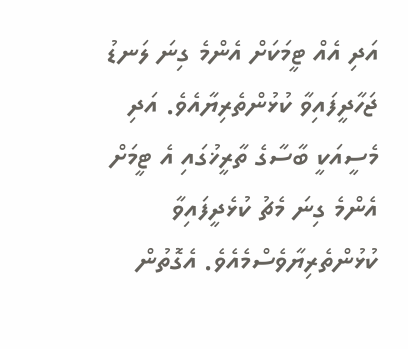އަދި އެއް ޓީމަކަށް އެންމެ ގިނަ ލަނޑު ޖަހާދީފައިވާ ކުޅުންތެރިޔާއެވެ. އަދި މެސީއަކީ ބާސާގެ ތާރީޚުގައި އެ ޓީމަށް އެންމެ ގިނަ މެޗު ކުޅެދީފައިވާ ކުޅުންތެރިޔާވެސްމެއެވެ. އެގޮތުން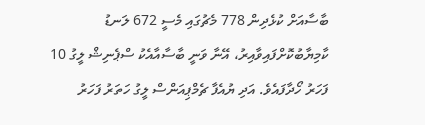ބާސާއަށް ކުޅެދިން 778 މެޗުގައި މެސީ 672 ލަނޑު ކާމިޔާބުކޮށްފައިވާއިރު، އޭނާ ވަނީ ބާސާއާއެކު ސްޕެނިޝް ލީގު 10 ފަހަރު ހޯދާފައެވެ. އަދި ޔުއެފާ ޗެމްޕިއަންސް ލީގު ހަތަރު ފަހަރު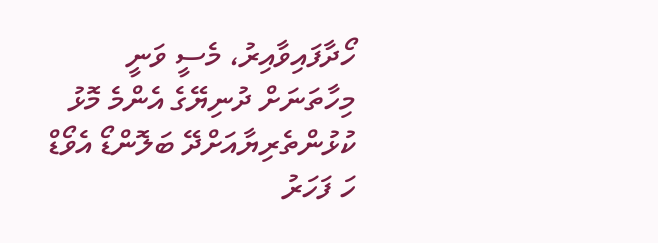ހޯދާފައިވާއިރު، މެސީ ވަނީ މިހާތަނަށް ދުނިޔޭގެ އެންމެ މޮޅު ކުޅުންތެރިޔާއަށްދޭ ބަލޮންޑޯ އެވޯޑް ހަ ފަހަރު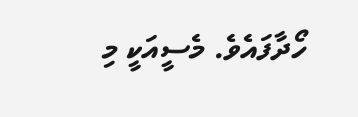ހޯދާފައެވެ. މެސީއަކީ މި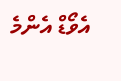އެވޯޑް އެންމެ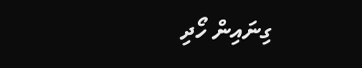ގިނައިން ހޯދި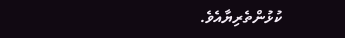ކުޅުންތެރިޔާއެވެ.